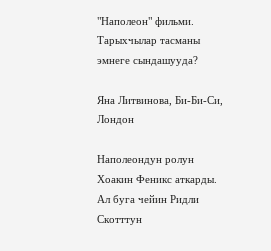"Наполеон" фильми. Тарыхчылар тасманы эмнеге сындашууда?

Яна Литвинова, Би-Би-Си, Лондон

Наполеондун ролун Хоакин Феникс аткарды. Ал буга чейин Ридли Скотттун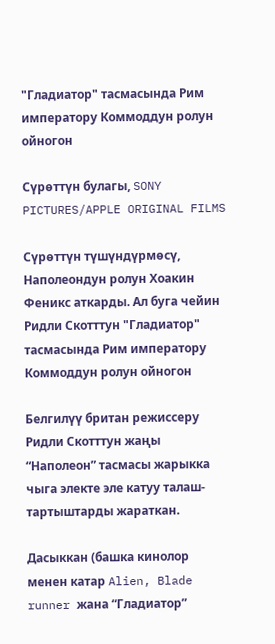"Гладиатор" тасмасында Рим императору Коммоддун ролун ойногон

Сүрөттүн булагы, SONY PICTURES/APPLE ORIGINAL FILMS

Сүрөттүн түшүндүрмөсү, Наполеондун ролун Хоакин Феникс аткарды. Ал буга чейин Ридли Скотттун "Гладиатор" тасмасында Рим императору Коммоддун ролун ойногон

Белгилүү британ режиссеру Ридли Скотттун жаңы “Наполеон” тасмасы жарыкка чыга электе эле катуу талаш-тартыштарды жараткан.

Дасыккан (башка кинолор менен катар Alien, Blade runner жана “Гладиатор”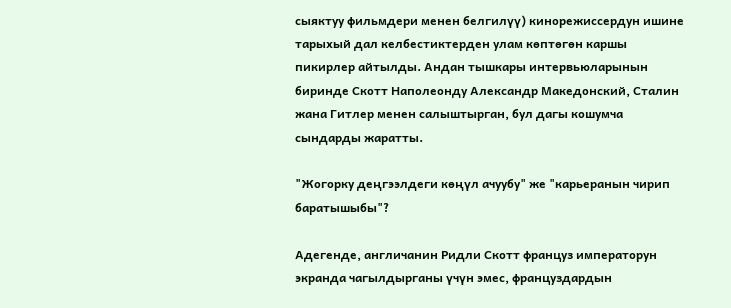сыяктуу фильмдери менен белгилүү) кинорежиссердун ишине тарыхый дал келбестиктерден улам көптөгөн каршы пикирлер айтылды. Андан тышкары интервьюларынын биринде Скотт Наполеонду Александр Македонский, Сталин жана Гитлер менен салыштырган, бул дагы кошумча сындарды жаратты.

"Жогорку деңгээлдеги көңүл ачуубу" же "карьеранын чирип баратышыбы"?

Адегенде, англичанин Ридли Скотт француз императорун экранда чагылдырганы үчүн эмес, француздардын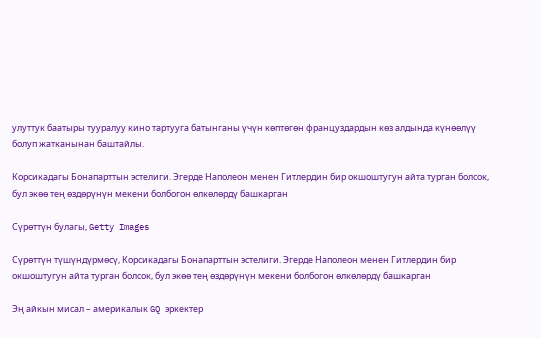улуттук баатыры тууралуу кино тартууга батынганы үчүн көптөгөн француздардын көз алдында күнөөлүү болуп жатканынан баштайлы.

Корсикадагы Бонапарттын эстелиги. Эгерде Наполеон менен Гитлердин бир окшоштугун айта турган болсок, бул экөө тең өздөрүнүн мекени болбогон өлкөлөрдү башкарган

Сүрөттүн булагы, Getty Images

Сүрөттүн түшүндүрмөсү, Корсикадагы Бонапарттын эстелиги. Эгерде Наполеон менен Гитлердин бир окшоштугун айта турган болсок, бул экөө тең өздөрүнүн мекени болбогон өлкөлөрдү башкарган

Эң айкын мисал – америкалык GQ эркектер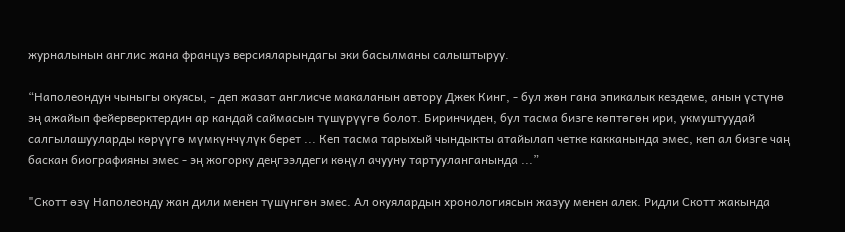журналынын англис жана француз версияларындагы эки басылманы салыштыруу.

“Наполеондун чыныгы окуясы, - деп жазат англисче макаланын автору Джек Кинг, - бул жөн гана эпикалык кездеме, анын үстүнө эң ажайып фейерверктердин ар кандай саймасын түшүрүүгө болот. Биринчиден, бул тасма бизге көптөгөн ири, укмуштуудай салгылашууларды көрүүгө мүмкүнчүлүк берет ... Кеп тасма тарыхый чындыкты атайылап четке какканында эмес, кеп ал бизге чаң баскан биографияны эмес - эң жогорку деңгээлдеги көңүл ачууну тартууланганында ...”

"Скотт өзү Наполеонду жан дили менен түшүнгөн эмес. Ал окуялардын хронологиясын жазуу менен алек. Ридли Скотт жакында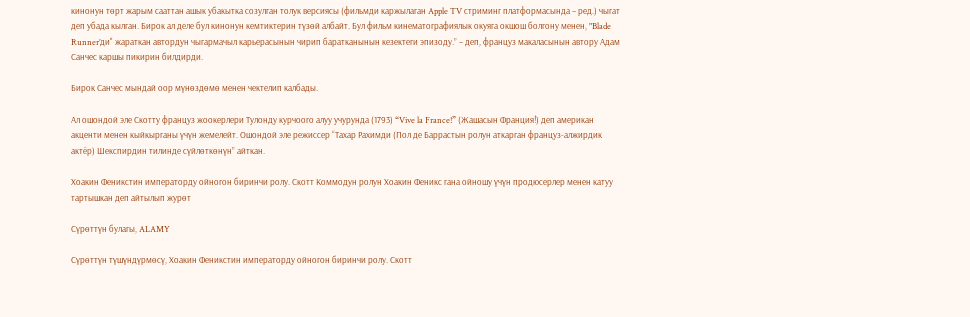кинонун төрт жарым сааттан ашык убакытка созулган толук версиясы (фильмди каржылаган Apple TV стриминг платформасында – ред.) чыгат деп убада кылган. Бирок ал деле бул кинонун кемтиктерин түзөй албайт. Бул фильм кинематографиялык окуяга окшош болгону менен, "Blade Runner’ди" жараткан автордун чыгармачыл карьерасынын чирип баратканынын кезектеги эпизоду.” – деп, француз макаласынын автору Адам Санчес каршы пикирин билдирди.

Бирок Санчес мындай оор мүнөздөмө менен чектелип калбады.

Ал ошондой эле Скотту француз жоокерлери Тулонду курчоого алуу учурунда (1793) “Vive la France!” (Жашасын Франция!) деп американ акценти менен кыйкырганы үчүн жемелейт. Ошондой эле режиссер “Тахар Рахимди (Пол де Баррастын ролун аткарган француз-алжирдик актёр) Шекспирдин тилинде сүйлөткөнүн” айткан.

Хоакин Феникстин императорду ойногон биринчи ролу. Скотт Коммодун ролун Хоакин Феникс гана ойношу үчүн продюсерлер менен катуу тартышкан деп айтылып журөт

Сүрөттүн булагы, ALAMY

Сүрөттүн түшүндүрмөсү, Хоакин Феникстин императорду ойногон биринчи ролу. Скотт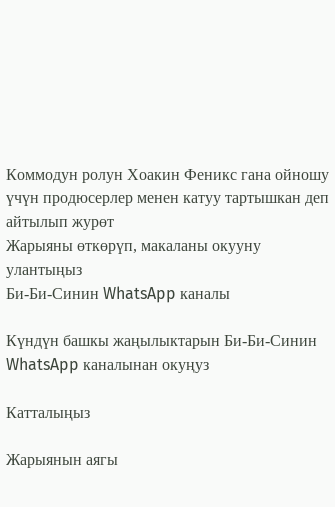Коммодун ролун Хоакин Феникс гана ойношу үчүн продюсерлер менен катуу тартышкан деп айтылып журөт
Жарыяны өткөрүп, макаланы окууну улантыңыз
Би-Би-Синин WhatsApp каналы

Күндүн башкы жаңылыктарын Би-Би-Синин WhatsApp каналынан окуңуз

Катталыңыз

Жарыянын аягы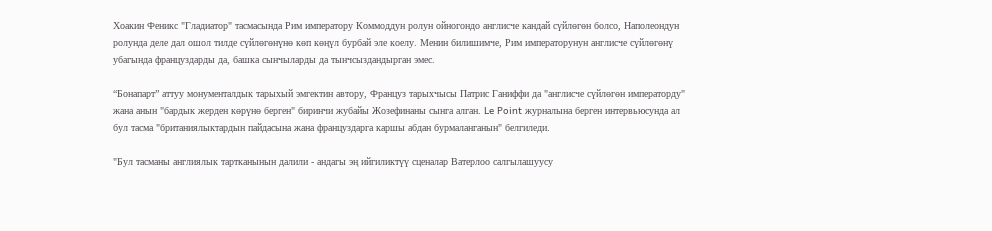Хоакин Феникс "Гладиатор" тасмасында Рим императору Коммоддун ролун ойногондо англисче кандай сүйлөгөн болсо, Наполеондун ролунда деле дал ошол тилде сүйлөгөнүнө көп көңүл бурбай эле коелу. Менин билишимче, Рим императорунун англисче сүйлөгөнү убагында француздарды да, башка сынчыларды да тынчсыздандырган эмес.

“Бонапарт” аттуу монументалдык тарыхый эмгектин автору, Француз тарыхчысы Патрис Ганиффи да "англисче сүйлөгөн императорду" жана анын "бардык жерден көрүнө берген" биринчи жубайы Жозефинаны сынга алган. Le Point журналына берген интервьюсунда ал бул тасма "британиялыктардын пайдасына жана француздарга каршы абдан бурмаланганын" белгиледи.

"Бул тасманы англиялык тартканынын далили - андагы эң ийгиликтүү сценалар Ватерлоо салгылашуусу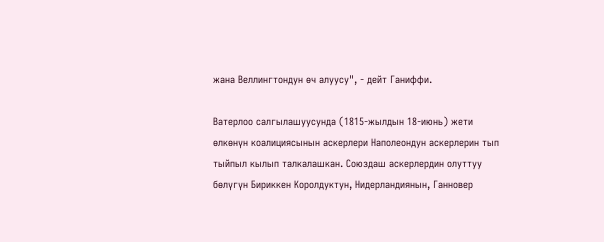жана Веллингтондун өч алуусу", - дейт Ганиффи.

Ватерлоо салгылашуусунда (1815-жылдын 18-июнь) жети өлкөнүн коалициясынын аскерлери Наполеондун аскерлерин тып тыйпыл кылып талкалашкан. Союздаш аскерлердин олуттуу бөлүгүн Бириккен Королдуктун, Нидерландиянын, Ганновер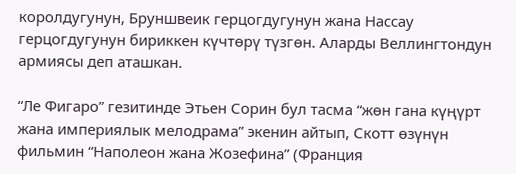королдугунун, Бруншвеик герцогдугунун жана Нассау герцогдугунун бириккен күчтөрү түзгөн. Аларды Веллингтондун армиясы деп аташкан.

“Ле Фигаро” гезитинде Этьен Сорин бул тасма “жөн гана күңүрт жана империялык мелодрама” экенин айтып, Скотт өзүнүн фильмин “Наполеон жана Жозефина” (Франция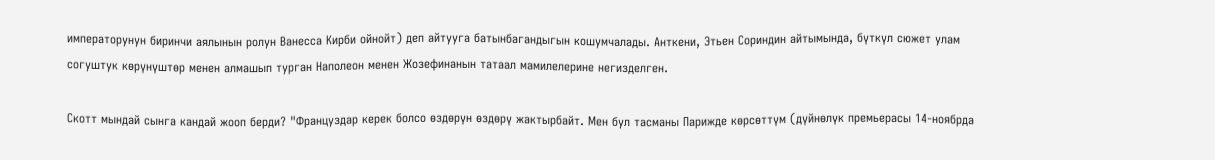императорунун биринчи аялынын ролун Ванесса Кирби ойнойт) деп айтууга батынбагандыгын кошумчалады. Анткени, Этьен Сориндин айтымында, бүткүл сюжет улам согуштук көрүнүштөр менен алмашып турган Наполеон менен Жозефинанын татаал мамилелерине негизделген.

Скотт мындай сынга кандай жооп берди? "Француздар керек болсо өздөрүн өздөрү жактырбайт. Мен бул тасманы Парижде көрсөттүм (дүйнөлүк премьерасы 14-ноябрда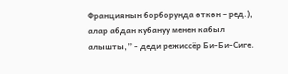Франциянын борборунда өткөн – ред.), алар абдан кубануу менен кабыл алышты,” - деди режиссёр Би-Би-Сиге.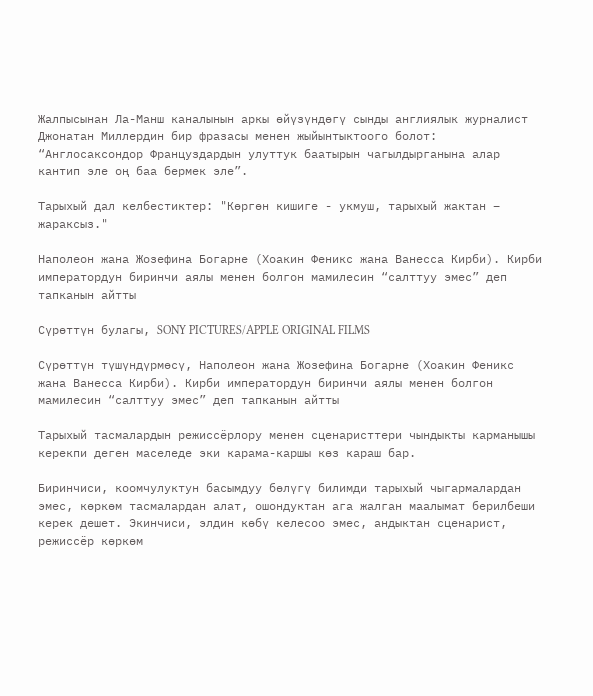Жалпысынан Ла-Манш каналынын аркы өйүзүндөгү сынды англиялык журналист Джонатан Миллердин бир фразасы менен жыйынтыктоого болот: “Англосаксондор Француздардын улуттук баатырын чагылдырганына алар кантип эле оң баа бермек эле”.

Тарыхый дал келбестиктер: "Көргөн кишиге - укмуш, тарыхый жактан – жараксыз."

Наполеон жана Жозефина Богарне (Хоакин Феникс жана Ванесса Кирби). Кирби императордун биринчи аялы менен болгон мамилесин “салттуу эмес” деп тапканын айтты

Сүрөттүн булагы, SONY PICTURES/APPLE ORIGINAL FILMS

Сүрөттүн түшүндүрмөсү, Наполеон жана Жозефина Богарне (Хоакин Феникс жана Ванесса Кирби). Кирби императордун биринчи аялы менен болгон мамилесин “салттуу эмес” деп тапканын айтты

Тарыхый тасмалардын режиссёрлору менен сценаристтери чындыкты карманышы керекпи деген маселеде эки карама-каршы көз караш бар.

Биринчиси, коомчулуктун басымдуу бөлүгү билимди тарыхый чыгармалардан эмес, көркөм тасмалардан алат, ошондуктан ага жалган маалымат берилбеши керек дешет. Экинчиси, элдин көбү келесоо эмес, андыктан сценарист, режиссёр көркөм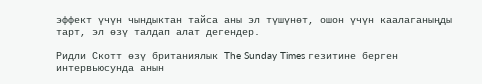эффект үчүн чындыктан тайса аны эл түшүнөт, ошон үчүн каалаганыңды тарт, эл өзү талдап алат дегендер.

Ридли Скотт өзү британиялык The Sunday Times гезитине берген интервьюсунда анын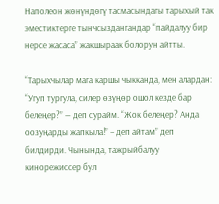Наполеон жөнүндөгү тасмасындагы тарыхый так эместиктерге тынчсыздангандар “пайдалуу бир нерсе жасаса” жакшыраак болорун айтты.

“Тарыхчылар мага каршы чыкканда, мен алардан: “Угуп тургула, силер өзүңөр ошол кезде бар белеңер?” — деп сурайм. “Жок белеңер? Анда оозуңарды жапкыла!” – деп айтам” деп билдирди. Чынында, тажрыйбалуу кинорежиссер бул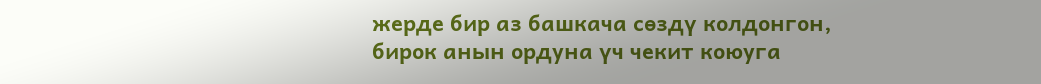жерде бир аз башкача сөздү колдонгон, бирок анын ордуна үч чекит коюуга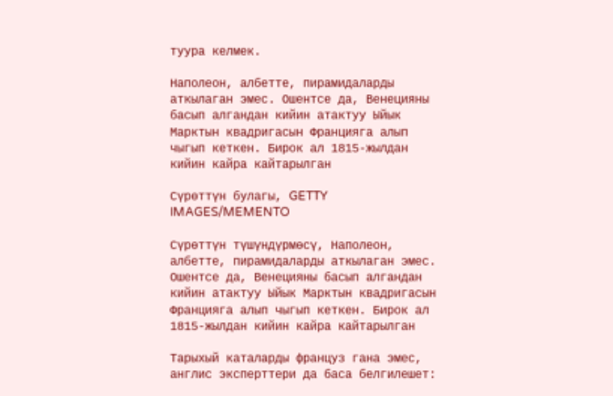туура келмек.

Наполеон, албетте, пирамидаларды аткылаган эмес. Ошентсе да, Венецияны басып алгандан кийин атактуу Ыйык Марктын квадригасын Францияга алып чыгып кеткен. Бирок ал 1815-жылдан кийин кайра кайтарылган

Сүрөттүн булагы, GETTY IMAGES/MEMENTO

Сүрөттүн түшүндүрмөсү, Наполеон, албетте, пирамидаларды аткылаган эмес. Ошентсе да, Венецияны басып алгандан кийин атактуу Ыйык Марктын квадригасын Францияга алып чыгып кеткен. Бирок ал 1815-жылдан кийин кайра кайтарылган

Тарыхый каталарды француз гана эмес, англис эксперттери да баса белгилешет: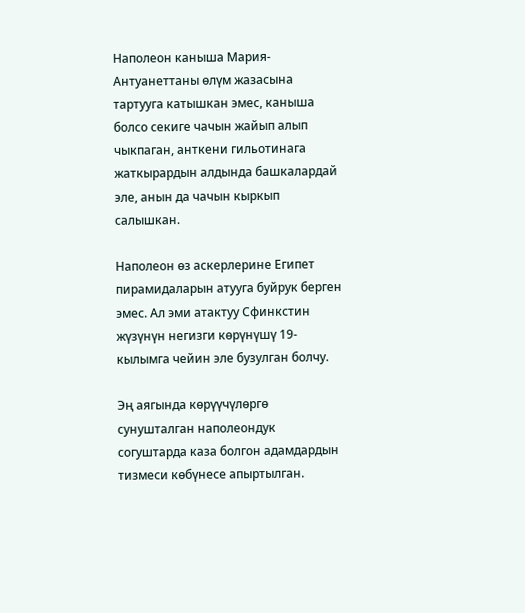Наполеон каныша Мария-Антуанеттаны өлүм жазасына тартууга катышкан эмес, каныша болсо секиге чачын жайып алып чыкпаган, анткени гильотинага жаткырардын алдында башкалардай эле, анын да чачын кыркып салышкан.

Наполеон өз аскерлерине Египет пирамидаларын атууга буйрук берген эмес. Ал эми атактуу Сфинкстин жүзүнүн негизги көрүнүшү 19-кылымга чейин эле бузулган болчу.

Эң аягында көрүүчүлөргө сунушталган наполеондук согуштарда каза болгон адамдардын тизмеси көбүнесе апыртылган.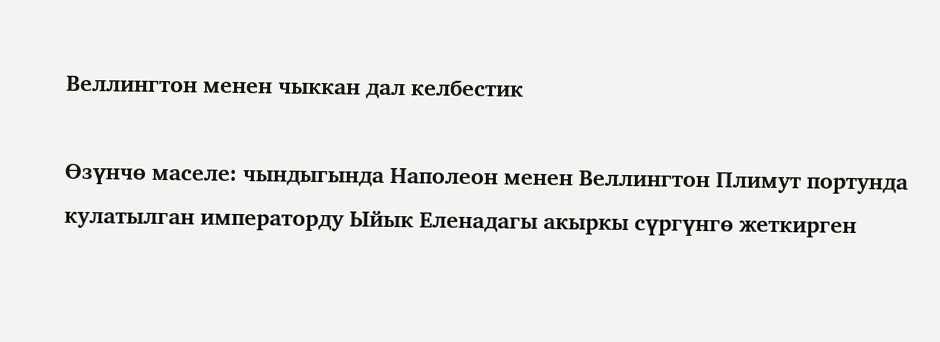Веллингтон менен чыккан дал келбестик

Өзүнчө маселе: чындыгында Наполеон менен Веллингтон Плимут портунда кулатылган императорду Ыйык Еленадагы акыркы сүргүнгө жеткирген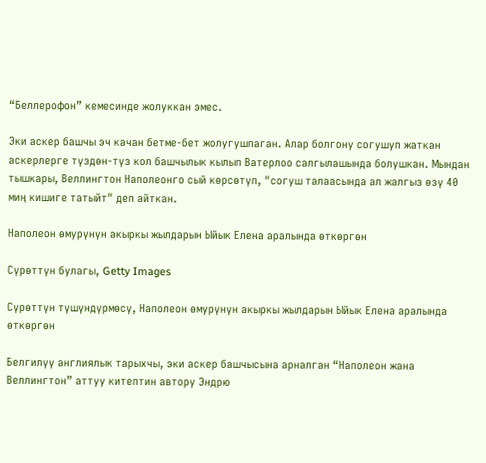“Беллерофон” кемесинде жолуккан эмес.

Эки аскер башчы эч качан бетме-бет жолугушпаган. Алар болгону согушуп жаткан аскерлерге түздөн-түз кол башчылык кылып Ватерлоо салгылашында болушкан. Мындан тышкары, Веллингтон Наполеонго сый көрсөтүп, "согуш талаасында ал жалгыз өзү 40 миң кишиге татыйт" деп айткан.

Наполеон өмурүнүн акыркы жылдарын Ыйык Елена аралында өткөргөн

Сүрөттүн булагы, Getty Images

Сүрөттүн түшүндүрмөсү, Наполеон өмурүнүн акыркы жылдарын Ыйык Елена аралында өткөргөн

Белгилүү англиялык тарыхчы, эки аскер башчысына арналган “Наполеон жана Веллингтон” аттуу китептин автору Эндрю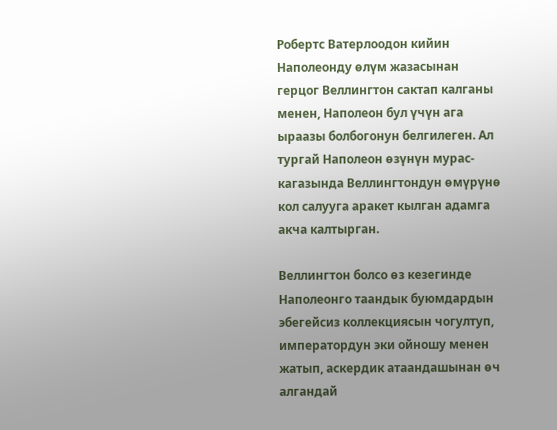Робертс Ватерлоодон кийин Наполеонду өлүм жазасынан герцог Веллингтон сактап калганы менен, Наполеон бул үчүн ага ыраазы болбогонун белгилеген. Ал тургай Наполеон өзүнүн мурас-кагазында Веллингтондун өмүрүнө кол салууга аракет кылган адамга акча калтырган.

Веллингтон болсо өз кезегинде Наполеонго таандык буюмдардын эбегейсиз коллекциясын чогултуп, императордун эки ойношу менен жатып, аскердик атаандашынан өч алгандай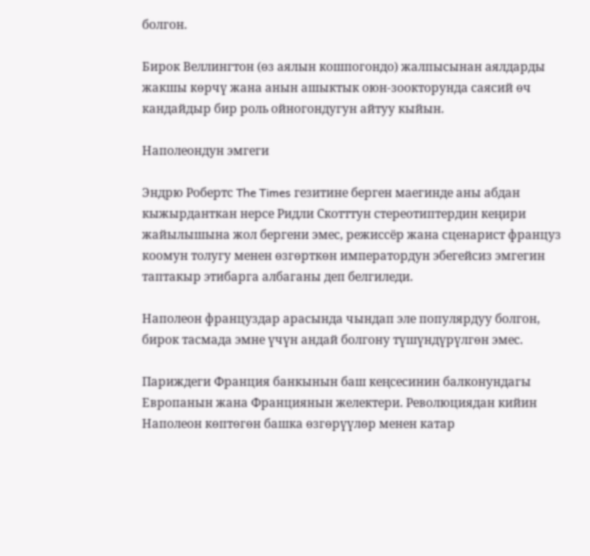болгон.

Бирок Веллингтон (өз аялын кошпогондо) жалпысынан аялдарды жакшы көрчү жана анын ашыктык оюн-зоокторунда саясий өч кандайдыр бир роль ойногондугун айтуу кыйын.

Наполеондун эмгеги

Эндрю Робертс The Times гезитине берген маегинде аны абдан кыжырданткан нерсе Ридли Скотттун стереотиптердин кеңири жайылышына жол бергени эмес, режиссёр жана сценарист француз коомун толугу менен өзгөрткөн императордун эбегейсиз эмгегин таптакыр этибарга албаганы деп белгиледи.

Наполеон француздар арасында чындап эле популярдуу болгон, бирок тасмада эмне үчүн андай болгону түшүндүрүлгөн эмес.

Париждеги Франция банкынын баш кеңсесинин балконундагы Европанын жана Франциянын желектери. Революциядан кийин Наполеон көптөгөн башка өзгөрүүлөр менен катар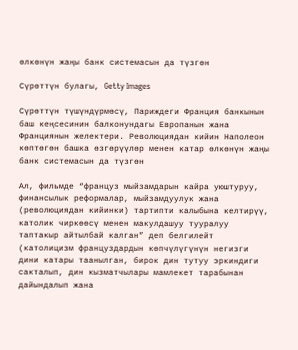өлкөнүн жаңы банк системасын да түзгөн

Сүрөттүн булагы, Getty Images

Сүрөттүн түшүндүрмөсү, Париждеги Франция банкынын баш кеңсесинин балконундагы Европанын жана Франциянын желектери. Революциядан кийин Наполеон көптөгөн башка өзгөрүүлөр менен катар өлкөнүн жаңы банк системасын да түзгөн

Ал, фильмде “француз мыйзамдарын кайра уюштуруу, финансылык реформалар, мыйзамдуулук жана (революциядан кийинки) тартипти калыбына келтирүү, католик чиркөөсү менен макулдашуу тууралуу таптакыр айтылбай калган” деп белгилейт (католицизм француздардын көпчүлүгүнүн негизги дини катары таанылган, бирок дин тутуу эркиндиги сакталып, дин кызматчылары мамлекет тарабынан дайындалып жана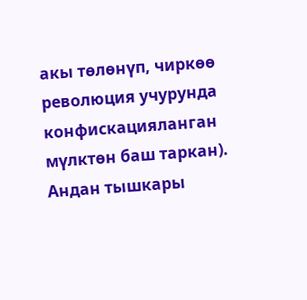акы төлөнүп, чиркөө революция учурунда конфискацияланган мүлктөн баш таркан). Андан тышкары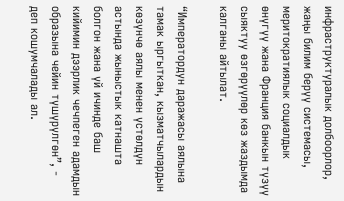инфраструктуралык долбоорлор, жаңы билим берүү системасы, меритократиялык социалдык өнүгүү жана Франция банкын түзүү сыяктуу өзгөрүүлөр көз жаздымда калганы айтылат.

“Императордун даражасы аялына тамак ыргыткан, кызматчылардын көзүнчө аялы менен үстөлдүн астында жыныстык катнашта болгон жана үй ичинде баш кийимин дээрлик чечпеген адамдын образына чейин түшүрүлгөн”, - деп кошумчалады ал.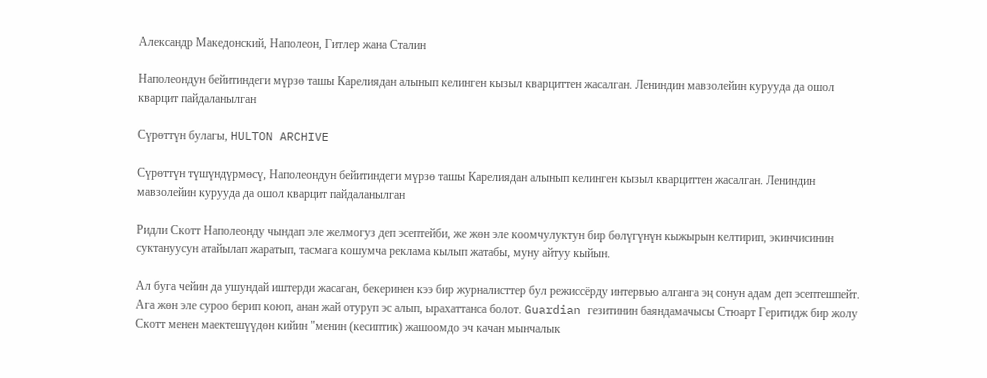Александр Македонский, Наполеон, Гитлер жана Сталин

Наполеондун бейитиндеги мүрзө ташы Карелиядан алынып келинген кызыл кварциттен жасалган. Лениндин мавзолейин курууда да ошол кварцит пайдаланылган

Сүрөттүн булагы, HULTON ARCHIVE

Сүрөттүн түшүндүрмөсү, Наполеондун бейитиндеги мүрзө ташы Карелиядан алынып келинген кызыл кварциттен жасалган. Лениндин мавзолейин курууда да ошол кварцит пайдаланылган

Ридли Скотт Наполеонду чындап эле желмогуз деп эсептейби, же жөн эле коомчулуктун бир бөлүгүнүн кыжырын келтирип, экинчисинин суктануусун атайылап жаратып, тасмага кошумча реклама кылып жатабы, муну айтуу кыйын.

Ал буга чейин да ушундай иштерди жасаган, бекеринен кээ бир журналисттер бул режиссёрду интервью алганга эң сонун адам деп эсептешпейт. Ага жөн эле суроо берип коюп, анан жай отуруп эс алып, ырахаттанса болот. Guardian гезитинин баяндамачысы Стюарт Геритидж бир жолу Скотт менен маектешүүдөн кийин "менин (кесиптик) жашоомдо эч качан мынчалык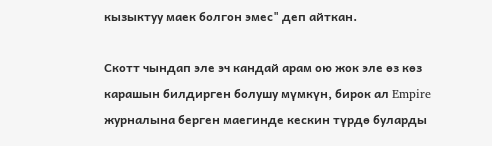кызыктуу маек болгон эмес" деп айткан.

Скотт чындап эле эч кандай арам ою жок эле өз көз карашын билдирген болушу мүмкүн, бирок ал Empire журналына берген маегинде кескин түрдө буларды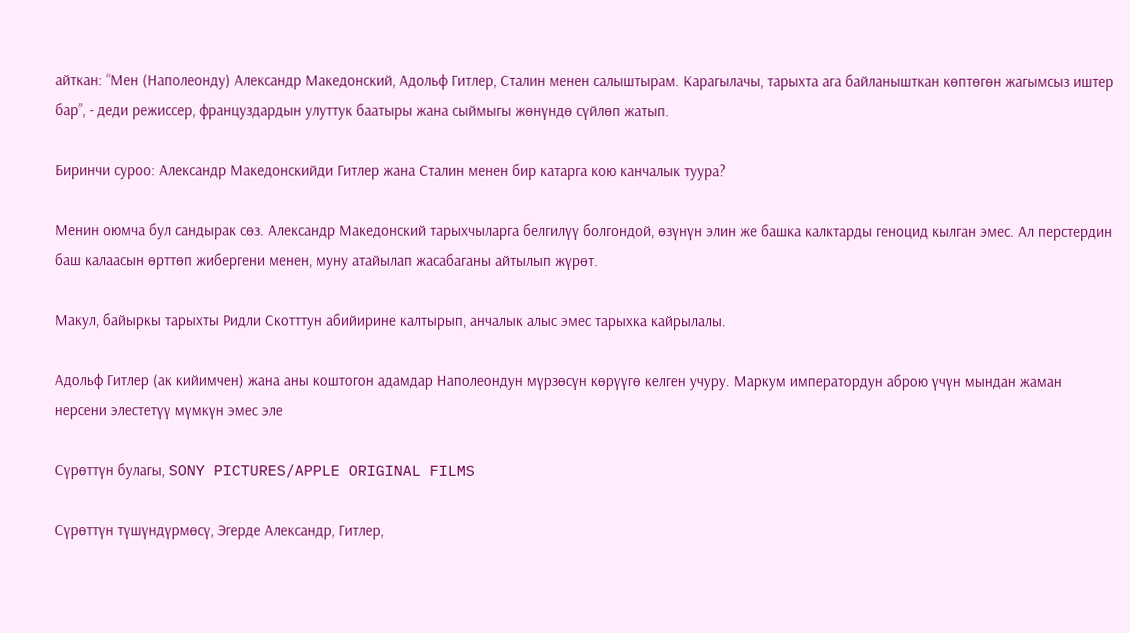айткан: “Мен (Наполеонду) Александр Македонский, Адольф Гитлер, Сталин менен салыштырам. Карагылачы, тарыхта ага байланышткан көптөгөн жагымсыз иштер бар”, - деди режиссер, француздардын улуттук баатыры жана сыймыгы жөнүндө сүйлөп жатып.

Биринчи суроо: Александр Македонскийди Гитлер жана Сталин менен бир катарга кою канчалык туура?

Менин оюмча бул сандырак сөз. Александр Македонский тарыхчыларга белгилүү болгондой, өзүнүн элин же башка калктарды геноцид кылган эмес. Ал перстердин баш калаасын өрттөп жибергени менен, муну атайылап жасабаганы айтылып жүрөт.

Макул, байыркы тарыхты Ридли Скотттун абийирине калтырып, анчалык алыс эмес тарыхка кайрылалы.

Адольф Гитлер (ак кийимчен) жана аны коштогон адамдар Наполеондун мүрзөсүн көрүүгө келген учуру. Маркум императордун аброю үчүн мындан жаман нерсени элестетүү мүмкүн эмес эле

Сүрөттүн булагы, SONY PICTURES/APPLE ORIGINAL FILMS

Сүрөттүн түшүндүрмөсү, Эгерде Александр, Гитлер,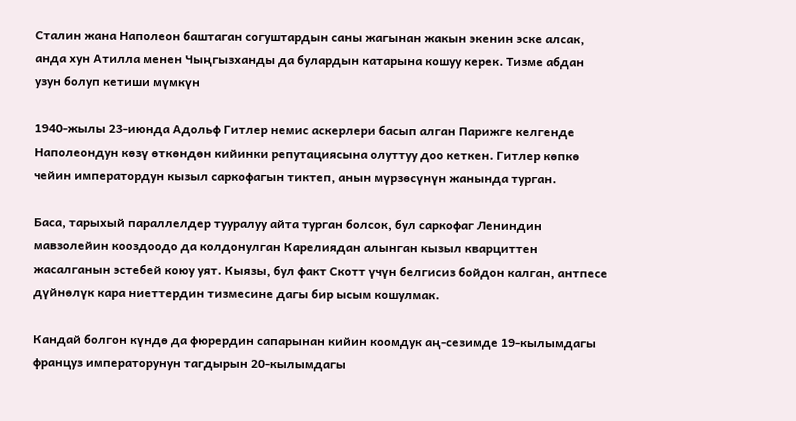Сталин жана Наполеон баштаган согуштардын саны жагынан жакын экенин эске алсак, анда хун Атилла менен Чыңгызханды да булардын катарына кошуу керек. Тизме абдан узун болуп кетиши мүмкүн

1940-жылы 23-июнда Адольф Гитлер немис аскерлери басып алган Парижге келгенде Наполеондун көзү өткөндөн кийинки репутациясына олуттуу доо кеткен. Гитлер көпкө чейин императордун кызыл саркофагын тиктеп, анын мүрзөсүнүн жанында турган.

Баса, тарыхый параллелдер тууралуу айта турган болсок, бул саркофаг Лениндин мавзолейин кооздоодо да колдонулган Карелиядан алынган кызыл кварциттен жасалганын эстебей коюу уят. Кыязы, бул факт Скотт үчүн белгисиз бойдон калган, антпесе дүйнөлүк кара ниеттердин тизмесине дагы бир ысым кошулмак.

Кандай болгон күндө да фюрердин сапарынан кийин коомдук аң-сезимде 19-кылымдагы француз императорунун тагдырын 20-кылымдагы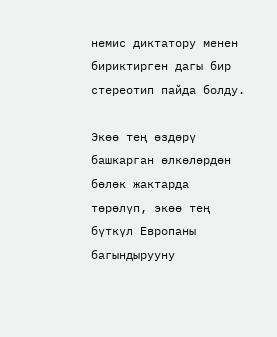немис диктатору менен бириктирген дагы бир стереотип пайда болду.

Экөө тең өздөрү башкарган өлкөлөрдөн бөлөк жактарда төрөлүп, экөө тең бүткүл Европаны багындырууну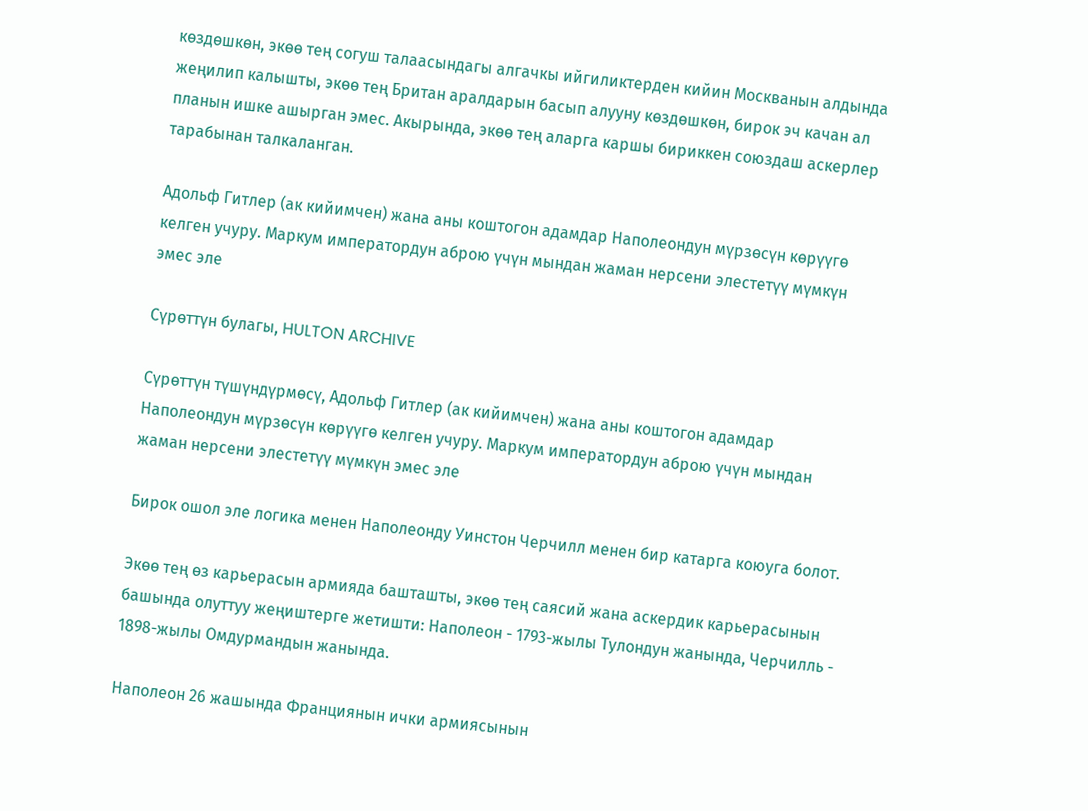көздөшкөн, экөө тең согуш талаасындагы алгачкы ийгиликтерден кийин Москванын алдында жеңилип калышты, экөө тең Британ аралдарын басып алууну көздөшкөн, бирок эч качан ал планын ишке ашырган эмес. Акырында, экөө тең аларга каршы бириккен союздаш аскерлер тарабынан талкаланган.

Адольф Гитлер (ак кийимчен) жана аны коштогон адамдар Наполеондун мүрзөсүн көрүүгө келген учуру. Маркум императордун аброю үчүн мындан жаман нерсени элестетүү мүмкүн эмес эле

Сүрөттүн булагы, HULTON ARCHIVE

Сүрөттүн түшүндүрмөсү, Адольф Гитлер (ак кийимчен) жана аны коштогон адамдар Наполеондун мүрзөсүн көрүүгө келген учуру. Маркум императордун аброю үчүн мындан жаман нерсени элестетүү мүмкүн эмес эле

Бирок ошол эле логика менен Наполеонду Уинстон Черчилл менен бир катарга коюуга болот.

Экөө тең өз карьерасын армияда башташты, экөө тең саясий жана аскердик карьерасынын башында олуттуу жеңиштерге жетишти: Наполеон - 1793-жылы Тулондун жанында, Черчилль - 1898-жылы Омдурмандын жанында.

Наполеон 26 жашында Франциянын ички армиясынын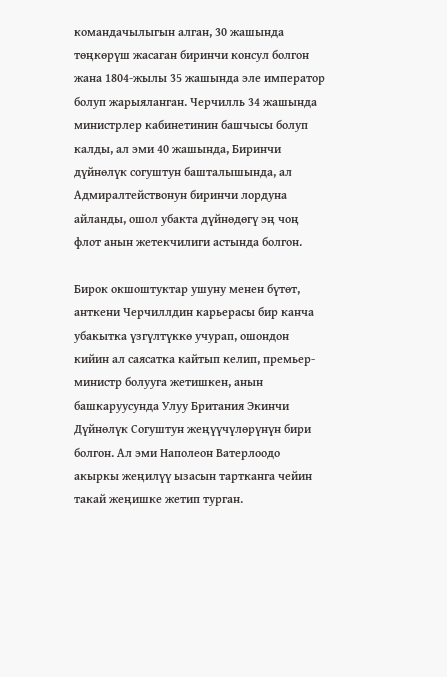командачылыгын алган, 30 жашында төңкөрүш жасаган биринчи консул болгон жана 1804-жылы 35 жашында эле император болуп жарыяланган. Черчилль 34 жашында министрлер кабинетинин башчысы болуп калды, ал эми 40 жашында, Биринчи дүйнөлүк согуштун башталышында, ал Адмиралтействонун биринчи лордуна айланды, ошол убакта дүйнөдөгү эң чоң флот анын жетекчилиги астында болгон.

Бирок окшоштуктар ушуну менен бүтөт, анткени Черчиллдин карьерасы бир канча убакытка үзгүлтүккө учурап, ошондон кийин ал саясатка кайтып келип, премьер-министр болууга жетишкен, анын башкаруусунда Улуу Британия Экинчи Дүйнөлүк Согуштун жеңүүчүлөрүнүн бири болгон. Ал эми Наполеон Ватерлоодо акыркы жеңилүү ызасын тартканга чейин такай жеңишке жетип турган.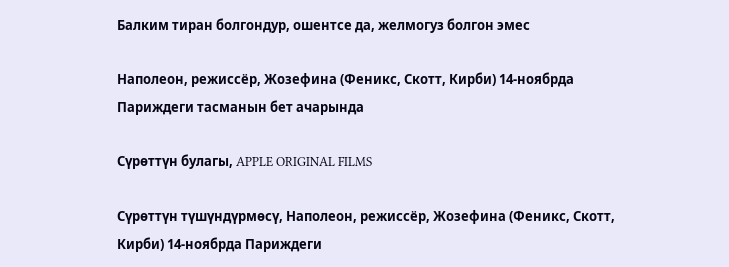Балким тиран болгондур, ошентсе да, желмогуз болгон эмес

Наполеон, режиссёр, Жозефина (Феникс, Скотт, Кирби) 14-ноябрда Париждеги тасманын бет ачарында

Сүрөттүн булагы, APPLE ORIGINAL FILMS

Сүрөттүн түшүндүрмөсү, Наполеон, режиссёр, Жозефина (Феникс, Скотт, Кирби) 14-ноябрда Париждеги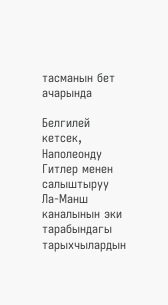тасманын бет ачарында

Белгилей кетсек, Наполеонду Гитлер менен салыштыруу Ла-Манш каналынын эки тарабындагы тарыхчылардын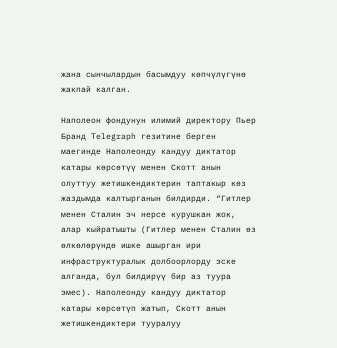жана сынчылардын басымдуу көпчүлүгүнө жакпай калган.

Наполеон фондунун илимий директору Пьер Бранд Telegraph гезитине берген маегинде Наполеонду кандуу диктатор катары көрсөтүү менен Скотт анын олуттуу жетишкендиктерин таптакыр көз жаздымда калтырганын билдирди. “Гитлер менен Сталин эч нерсе курушкан жок, алар кыйратышты (Гитлер менен Сталин өз өлкөлөрүндө ишке ашырган ири инфраструктуралык долбоорлорду эске алганда, бул билдирүү бир аз туура эмес). Наполеонду кандуу диктатор катары көрсөтүп жатып, Скотт анын жетишкендиктери тууралуу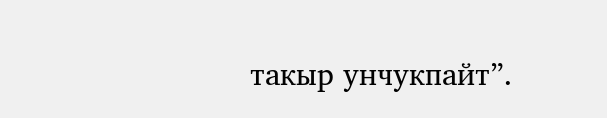такыр унчукпайт”.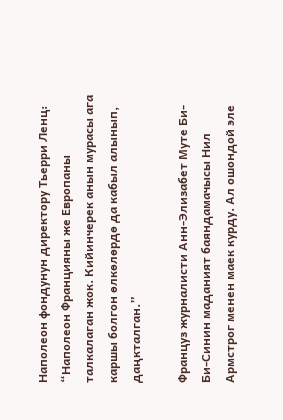Наполеон фондунун директору Тьерри Ленц: “Наполеон Францияны же Европаны талкалаган жок. Кийинчерек анын мурасы ага каршы болгон өлкөлөрдө да кабыл алынып, даңкталган.”

Француз журналисти Анн-Элизабет Муте Би-Би-Синин маданият баяндамачысы Нил Армстрог менен маек курду. Ал ошондой эле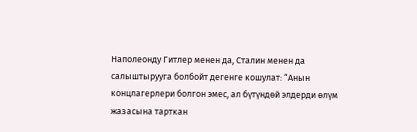Наполеонду Гитлер менен да, Сталин менен да салыштырууга болбойт дегенге кошулат: “Анын концлагерлери болгон эмес, ал бүтүндөй элдерди өлүм жазасына тарткан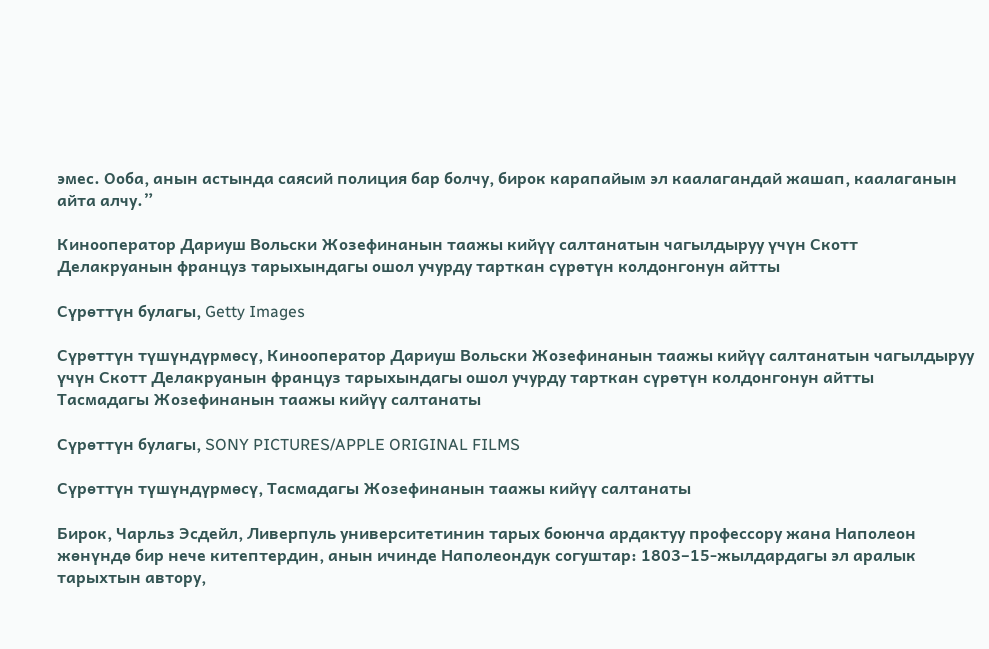эмес. Ооба, анын астында саясий полиция бар болчу, бирок карапайым эл каалагандай жашап, каалаганын айта алчу.”

Кинооператор Дариуш Вольски Жозефинанын таажы кийүү салтанатын чагылдыруу үчүн Скотт Делакруанын француз тарыхындагы ошол учурду тарткан сүрөтүн колдонгонун айтты

Сүрөттүн булагы, Getty Images

Сүрөттүн түшүндүрмөсү, Кинооператор Дариуш Вольски Жозефинанын таажы кийүү салтанатын чагылдыруу үчүн Скотт Делакруанын француз тарыхындагы ошол учурду тарткан сүрөтүн колдонгонун айтты
Тасмадагы Жозефинанын таажы кийүү салтанаты

Сүрөттүн булагы, SONY PICTURES/APPLE ORIGINAL FILMS

Сүрөттүн түшүндүрмөсү, Тасмадагы Жозефинанын таажы кийүү салтанаты

Бирок, Чарльз Эсдейл, Ливерпуль университетинин тарых боюнча ардактуу профессору жана Наполеон жөнүндө бир нече китептердин, анын ичинде Наполеондук согуштар: 1803–15-жылдардагы эл аралык тарыхтын автору,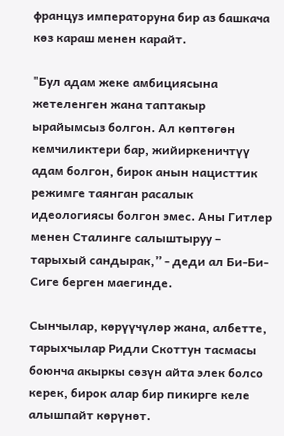француз императоруна бир аз башкача көз караш менен карайт.

"Бул адам жеке амбициясына жетеленген жана таптакыр ырайымсыз болгон. Ал көптөгөн кемчиликтери бар, жийиркеничтүү адам болгон, бирок анын нацисттик режимге таянган расалык идеологиясы болгон эмес. Аны Гитлер менен Сталинге салыштыруу – тарыхый сандырак,” - деди ал Би-Би-Сиге берген маегинде.

Сынчылар, көрүүчүлөр жана, албетте, тарыхчылар Ридли Скоттун тасмасы боюнча акыркы сөзүн айта элек болсо керек, бирок алар бир пикирге келе алышпайт көрүнөт.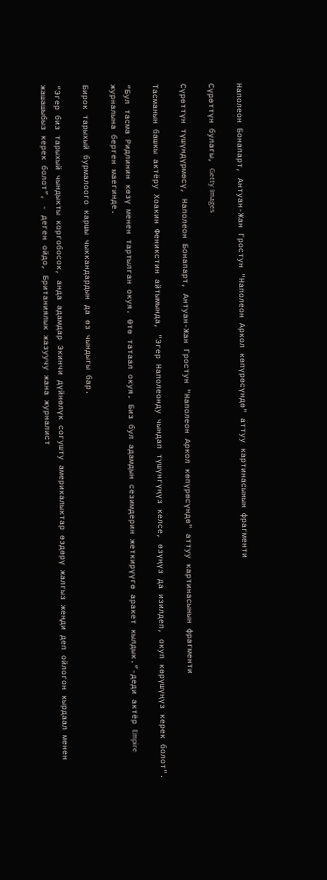Наполеон Бонапарт, Антуан-Жан Гростун "Наполеон Аркол көпүрөсүндө" аттуу картинасынын фрагменти

Сүрөттүн булагы, Getty Images

Сүрөттүн түшүндүрмөсү, Наполеон Бонапарт, Антуан-Жан Гростун "Наполеон Аркол көпүрөсүндө" аттуу картинасынын фрагменти

Тасманын башкы актёру Хоакин Феникстин айтымында, "Эгер Наполеонду чындап түшүнгүңүз келсе, өзүңүз да изилдеп, окуп көрүшүңүз керек болот".

“Бул тасма Ридлинин көзү менен тартылган окуя. Өтө татаал окуя. Биз бул адамдын сезимдерин жеткирүүгө аракет кылдык.”-деди актёр Empire журналына берген маегинде.

Бирок тарыхый бурмалоого каршы чыккандардын да өз чындыгы бар.

“Эгер биз тарыхый чындыкты коргобосок, анда адамдар Экинчи дүйнөлүк согушту америкалыктар өздөрү жалгыз жеңди деп ойлогон кырдаал менен жашашыбыз керек болот”, - деген ойдо, Британиялык жазуучу жана журналист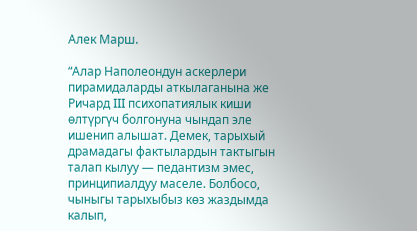Алек Марш.

“Алар Наполеондун аскерлери пирамидаларды аткылаганына же Ричард III психопатиялык киши өлтүргүч болгонуна чындап эле ишенип алышат. Демек, тарыхый драмадагы фактылардын тактыгын талап кылуу — педантизм эмес, принципиалдуу маселе. Болбосо, чыныгы тарыхыбыз көз жаздымда калып,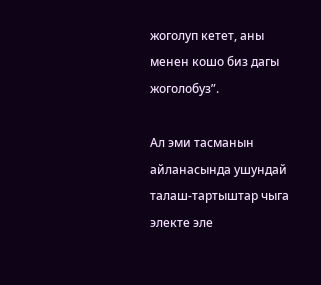жоголуп кетет, аны менен кошо биз дагы жоголобуз”.

Ал эми тасманын айланасында ушундай талаш-тартыштар чыга электе эле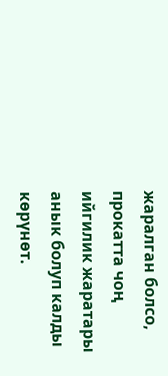жаралган болсо, прокатта чоң ийгилик жаратары анык болуп калды көрүнөт.